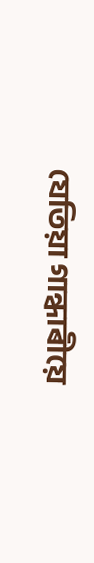যেতিয়া গান্ধাৰীয়ে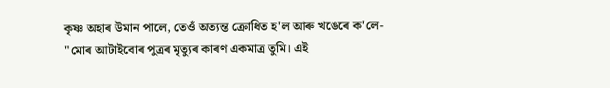কৃষ্ণ অহাৰ উমান পালে, তেওঁ অত্যন্ত ক্ৰোধিত হ'ল আৰু খঙেৰে ক'লে- "মোৰ আটাইবোৰ পুত্ৰৰ মৃত্যুৰ কাৰণ একমাত্ৰ তুমি। এই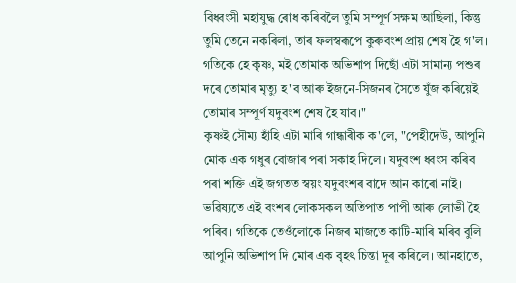বিধ্বংসী মহাযুদ্ধ ৰোধ কৰিবলৈ তুমি সম্পূৰ্ণ সক্ষম আছিলা, কিন্তু তুমি তেনে নকৰিলা, তাৰ ফলস্বৰূপে কুৰুবংশ প্ৰায় শেষ হৈ গ'ল। গতিকে হে কৃষ্ণ, মই তোমাক অভিশাপ দিছোঁ এটা সামান্য পশুৰ দৰে তোমাৰ মৃত্যু হ'ব আৰু ইজনে-সিজনৰ সৈতে যুঁজ কৰিয়েই তোমাৰ সম্পূৰ্ণ যদুবংশ শেষ হৈ যাব।"
কৃষ্ণই সৌম্য হাঁহি এটা মাৰি গান্ধাৰীক ক'লে, "পেহীদেউ, আপুনি মোক এক গধুৰ বোজাৰ পৰা সকাহ দিলে। যদুবংশ ধ্বংস কৰিব পৰা শক্তি এই জগতত স্বয়ং যদুবংশৰ বাদে আন কাৰো নাই। ভৱিষ্যতে এই বংশৰ লোকসকল অতিপাত পাপী আৰু লোভী হৈ পৰিব। গতিকে তেওঁলোকে নিজৰ মাজতে কাটি-মাৰি মৰিব বুলি আপুনি অভিশাপ দি মোৰ এক বৃহৎ চিন্তা দূৰ কৰিলে। আনহাতে,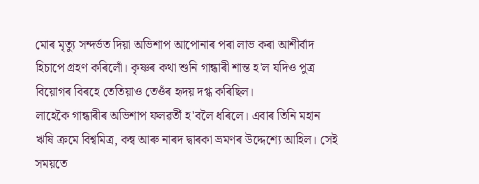মোৰ মৃত্যু সন্দৰ্ভত দিয়া অভিশাপ আপোনাৰ পৰা লাভ কৰা আশীৰ্বাদ হিচাপে গ্ৰহণ কৰিলোঁ। কৃষ্ণৰ কথা শুনি গান্ধাৰী শান্ত হ'ল যদিও পুত্ৰ বিয়োগৰ বিৰহে তেতিয়াও তেওঁৰ হৃদয় দগ্ধ কৰিছিল।
লাহেকৈ গান্ধাৰীৰ অভিশাপ ফলৱৰ্তী হ'বলৈ ধৰিলে। এবাৰ তিনি মহান ঋষি ক্ৰমে বিশ্বমিত্ৰ, কন্ব আৰু নাৰদ দ্বাৰকা ভ্ৰমণৰ উদ্দেশ্যে আহিল। সেই সময়তে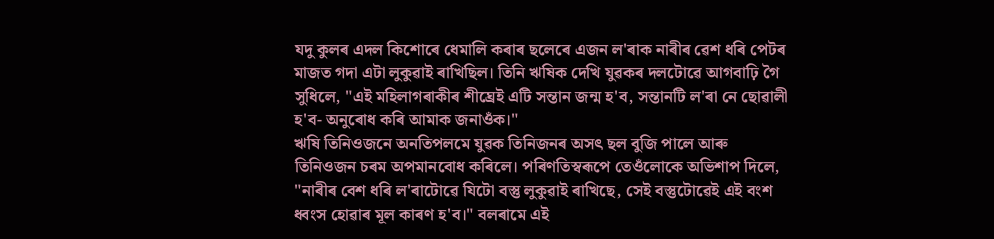যদু কুলৰ এদল কিশোৰে ধেমালি কৰাৰ ছলেৰে এজন ল'ৰাক নাৰীৰ ৱেশ ধৰি পেটৰ মাজত গদা এটা লুকুৱাই ৰাখিছিল। তিনি ঋষিক দেখি যুৱকৰ দলটোৱে আগবাঢ়ি গৈ সুধিলে, "এই মহিলাগৰাকীৰ শীঘ্ৰেই এটি সন্তান জন্ম হ'ব, সন্তানটি ল'ৰা নে ছোৱালী হ'ব- অনুৰোধ কৰি আমাক জনাওঁক।"
ঋষি তিনিওজনে অনতিপলমে যুৱক তিনিজনৰ অসৎ ছল বুজি পালে আৰু তিনিওজন চৰম অপমানবোধ কৰিলে। পৰিণতিস্বৰূপে তেওঁলোকে অভিশাপ দিলে, "নাৰীৰ বেশ ধৰি ল'ৰাটোৱে যিটো বস্তু লুকুৱাই ৰাখিছে, সেই বস্তুটোৱেই এই বংশ ধ্বংস হোৱাৰ মূল কাৰণ হ'ব।" বলৰামে এই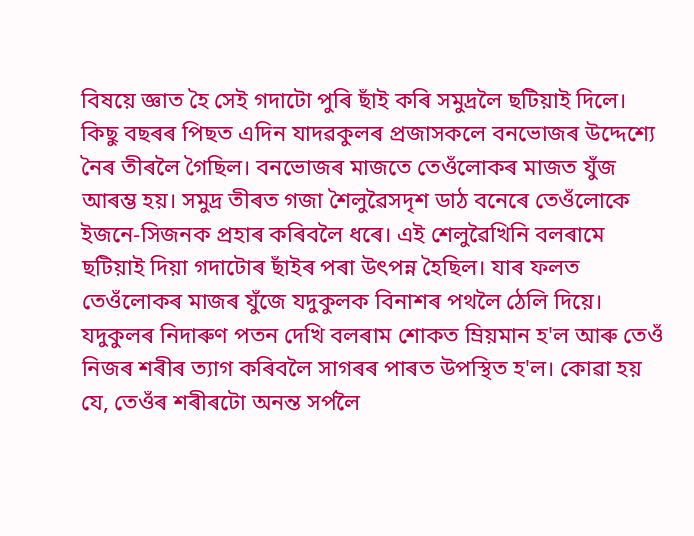বিষয়ে জ্ঞাত হৈ সেই গদাটো পুৰি ছাঁই কৰি সমুদ্ৰলৈ ছটিয়াই দিলে।
কিছু বছৰৰ পিছত এদিন যাদৱকুলৰ প্ৰজাসকলে বনভোজৰ উদ্দেশ্যে নৈৰ তীৰলৈ গৈছিল। বনভোজৰ মাজতে তেওঁলোকৰ মাজত যুঁজ আৰম্ভ হয়। সমুদ্ৰ তীৰত গজা শৈলুৱৈসদৃশ ডাঠ বনেৰে তেওঁলোকে ইজনে-সিজনক প্ৰহাৰ কৰিবলৈ ধৰে। এই শেলুৱৈখিনি বলৰামে ছটিয়াই দিয়া গদাটোৰ ছাঁইৰ পৰা উৎপন্ন হৈছিল। যাৰ ফলত তেওঁলোকৰ মাজৰ যুঁজে যদুকুলক বিনাশৰ পথলৈ ঠেলি দিয়ে।
যদুকুলৰ নিদাৰুণ পতন দেখি বলৰাম শোকত ম্ৰিয়মান হ'ল আৰু তেওঁ নিজৰ শৰীৰ ত্যাগ কৰিবলৈ সাগৰৰ পাৰত উপস্থিত হ'ল। কোৱা হয় যে, তেওঁৰ শৰীৰটো অনন্ত সৰ্পলৈ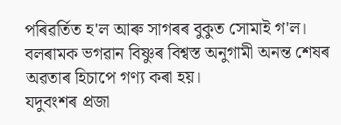পৰিৱৰ্তিত হ'ল আৰু সাগৰৰ বুকুত সোমাই গ'ল। বলৰামক ভগৱান বিষ্ণুৰ বিশ্বস্ত অনুগামী অনন্ত শেষৰ অৱতাৰ হিচাপে গণ্য কৰা হয়।
যদুবংশৰ প্ৰজা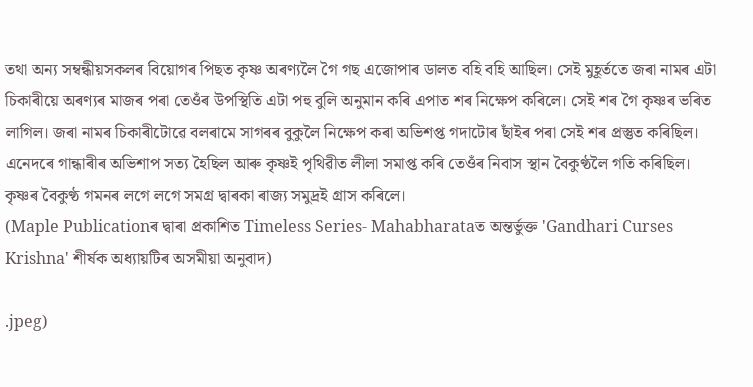তথা অন্য সম্বন্ধীয়সকলৰ বিয়োগৰ পিছত কৃষ্ণ অৰণ্যলৈ গৈ গছ এজোপাৰ ডালত বহি বহি আছিল। সেই মুহূৰ্ততে জৰা নামৰ এটা চিকাৰীয়ে অৰণ্যৰ মাজৰ পৰা তেওঁৰ উপস্থিতি এটা পহু বুলি অনুমান কৰি এপাত শৰ নিক্ষেপ কৰিলে। সেই শৰ গৈ কৃষ্ণৰ ভৰিত লাগিল। জৰা নামৰ চিকাৰীটোৱে বলৰামে সাগৰৰ বুকুলৈ নিক্ষেপ কৰা অভিশপ্ত গদাটোৰ ছাঁইৰ পৰা সেই শৰ প্ৰস্তুত কৰিছিল। এনেদৰে গান্ধাৰীৰ অভিশাপ সত্য হৈছিল আৰু কৃষ্ণই পৃথিৱীত লীলা সমাপ্ত কৰি তেওঁৰ নিবাস স্থান বৈকুণ্ঠলৈ গতি কৰিছিল। কৃষ্ণৰ বৈকুণ্ঠ গমনৰ লগে লগে সমগ্ৰ দ্বাৰকা ৰাজ্য সমুদ্ৰই গ্ৰাস কৰিলে।
(Maple Publicationৰ দ্বাৰা প্ৰকাশিত Timeless Series- Mahabharataত অন্তৰ্ভুক্ত 'Gandhari Curses Krishna' শীৰ্ষক অধ্যায়টিৰ অসমীয়া অনুবাদ)

.jpeg)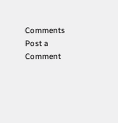Comments
Post a Comment